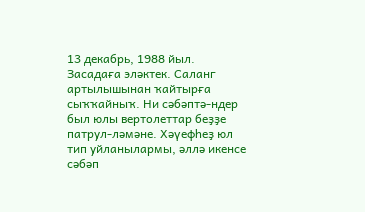13 декабрь, 1988 йыл.
Засадаға эләктек. Саланг артылышынан ҡайтырға сыҡҡайныҡ. Ни сәбәптә-ндер был юлы вертолеттар беҙҙе патрул-ләмәне. Хәүефһеҙ юл тип уйланылармы, әллә икенсе сәбәп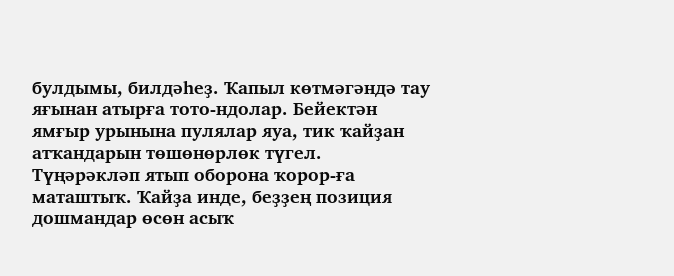булдымы, билдәһеҙ. Ҡапыл көтмәгәндә тау яғынан атырға тото-ндолар. Бейектән ямғыр урынына пулялар яуа, тик ҡайҙан атҡандарын төшөнөрлөк түгел. Түңәрәкләп ятып оборона ҡорор-ға маташтыҡ. Ҡайҙа инде, беҙҙең позиция дошмандар өсөн асыҡ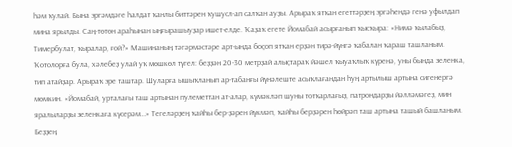һәм ҡулай. Бына эргәмдәге һалдат ҡанлы биттәрен ҡушусл-ап салҡан ауҙы. Арыраҡ ятҡан егеттәрҙең эргәһендә генә уфылдап мина ярылды. Саң-төтөн араһынан ыңғырашыуҙар ишет-елде. Ҡаҙаҡ егете Йомабай асырғанып ҡысҡыра: «Нимә ҡылабыҙ, Тимербулат, ҡыралар, ғой?» Машинаның тәгәрмәстәре арт-ында боҫоп ятҡан ерҙән тирә-йүнгә ҡабалан ҡараш ташланым. Ҡотолорға була, хәлебеҙ улай уҡ мөшкөл түгел: беҙҙән 20-30 метрҙай алыҫтараҡ йәшел ҡыуаҡлыҡ күренә, уны бында зеленка, тип атайҙар. Арыраҡ эре таштар. Шуларға ышыҡланып ар-табанғы йүнәлеште асыҡлағандан һуң артылыш артына сигенергә мөмкин. «Йомабай, урталағы таш артынан пулеметтан ат-алар, күмәкләп шуны тотҡарлағыҙ, патрондарҙы йәлләмәгеҙ, мин яралыларҙы зеленкаға күсерәм…» Тегеләрҙең ҡайһы бер-ҙәрен йүкмәп, ҡайһы берҙәрен һөйрәп таш артына ташый башланым. Беҙҙең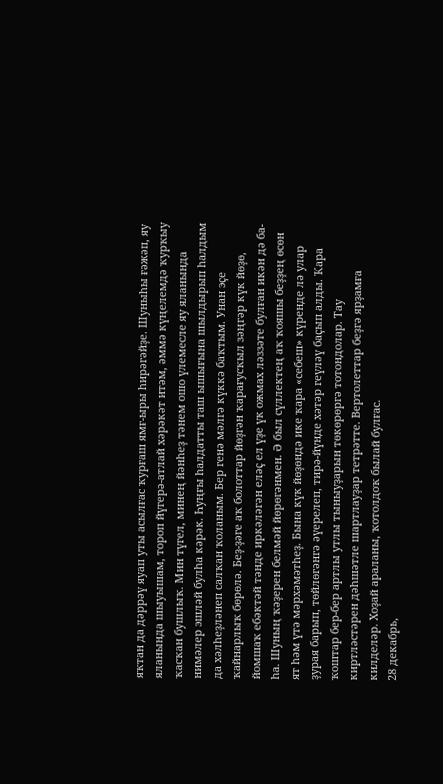яҡтан да дәррәү яуап уты асылғас ҡурғаш ямғ-ыры һирәгәйҙе. Шуныһы ғәжәп, яу яланында шыуышам, тороп йүгерә-атлай хәрәкәт итәм, әммә күңелемдә ҡурҡыу ҡасҡан бушлыҡ. Мин түгел, минең йәнһеҙ тәнем ошо үлемесле яу яланында нимәлер эшләй булһа кәрәк. Һуңғы һалдатты таш ышығына шылдырып һалдым да хәлһеҙләнеп салҡан ҡоланым. Бер генә мәлгә күккә баҡтым. Унан эҫе ҡайнарлыҡ бөрөлә. Беҙ-ҙәге аҡ болоттар йөҙгән ҡарағусҡыл зәңгәр күк йөҙө, йомшаҡ ебәктәй тәнде иркәләгән еләҫ ел үҙе үк ожмах ләззәте булған икән дә ба-һа. Шуның ҡәҙерен белмәй йөрөгәнмен. Ә был сүллектең аҡ ҡояшы беҙҙең өсөн ят һәм үтә мәрхәмәтһеҙ. Бына күк йөҙөндә ике ҡара «себеш» күренде лә улар ҙурая барып, төйлөгәнгә әүерелеп, тирә-йүнде хәтәр геүләү баҫып алды. Ҡара ҡоштар бер-бер артлы утлы тыныуҙарын төкөрөргә тотондолар. Тау киртләстәрен дәһшәтле шартлауҙар тетрәтте. Вертолеттар беҙгә ярҙамға килделәр. Хоҙай араланы, ҡотолдоҡ былай булғас.
28 декабрь,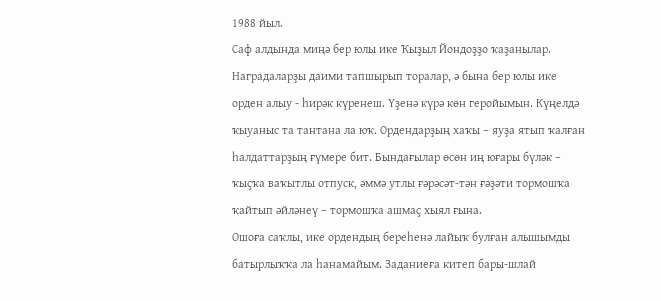1988 йыл.
Саф алдында миңә бер юлы ике Ҡыҙыл Йондоҙҙо ҡаҙанылар. Наградаларҙы даими тапшырып торалар, ә бына бер юлы ике орден алыу - һирәк күренеш. Үҙенә күрә көн геройымын. Күңелдә ҡыуаныс та тантана ла юҡ. Ордендарҙың хаҡы – яуҙа ятып ҡалған һалдаттарҙың ғүмере бит. Бындағылар өсөн иң юғары бүләк – ҡыҫҡа ваҡытлы отпуск, әммә утлы ғәрәсәт-тән ғәҙәти тормошҡа ҡайтып әйләнеү – тормошҡа ашмаҫ хыял ғына.
Ошоға саҡлы, ике ордендың береһенә лайыҡ булған алышымды батырлыҡҡа ла һанамайым. Заданиеға китеп бары-шлай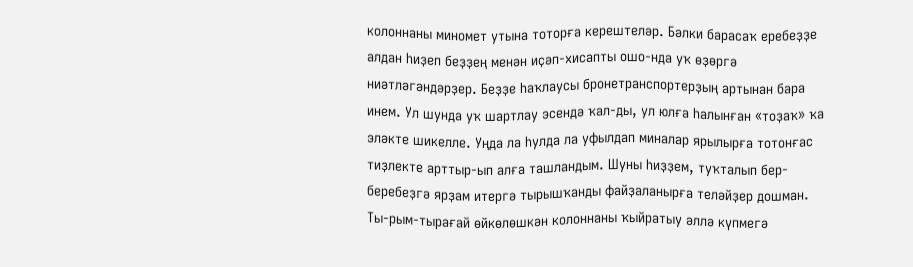колоннаны миномет утына тоторға керештеләр. Бәлки барасаҡ еребеҙҙе алдан һиҙеп беҙҙең менән иҫәп-хисапты ошо-нда уҡ өҙөргә ниәтләгәндәрҙер. Беҙҙе һаҡлаусы бронетранспортерҙың артынан бара инем. Ул шунда уҡ шартлау эсендә ҡал-ды, ул юлға һалынған «тоҙаҡ» ҡа эләкте шикелле. Уңда ла һулда ла уфылдап миналар ярылырға тотонғас тиҙлекте арттыр-ып алға ташландым. Шуны һиҙҙем, туҡталып бер-беребеҙгә ярҙам итергә тырышҡанды файҙаланырға теләйҙер дошман. Ты-рым-тырағай өйкөлөшкән колоннаны ҡыйратыу әллә күпмегә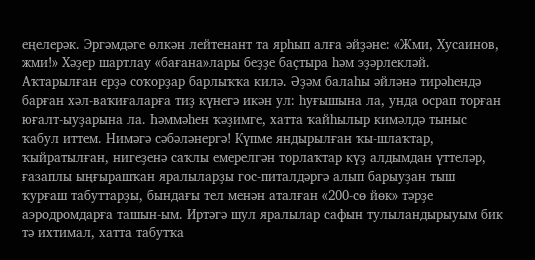еңелерәк. Эргәмдәге өлкән лейтенант та ярһып алға әйҙәне: «Жми, Хусаинов, жми!» Хәҙер шартлау «бағана»лары беҙҙе баҫтыра һәм эҙәрлекләй. Аҡтарылған ерҙә соҡорҙар барлыҡҡа килә. Әҙәм балаһы әйләнә тирәһендә барған хәл-ваҡиғаларға тиҙ күнегә икән ул: һуғышына ла, унда осрап торған юғалт-ыуҙарына ла. Һәммәһен ҡәҙимге, хатта ҡайһылыр кимәлдә тыныс ҡабул иттем. Нимәгә сәбәләнергә! Күпме яндырылған ҡы-шлаҡтар, ҡыйратылған, нигеҙенә саҡлы емерелгән торлаҡтар күҙ алдымдан үттеләр, ғазаплы ыңғырашҡан яралыларҙы гос-питалдәргә алып барыуҙан тыш ҡурғаш табуттарҙы, бындағы тел менән аталған «200-сө йөк» тәрҙе аэродромдарға ташын-ым. Иртәгә шул яралылар сафын тулыландырыуым бик тә ихтимал, хатта табутҡа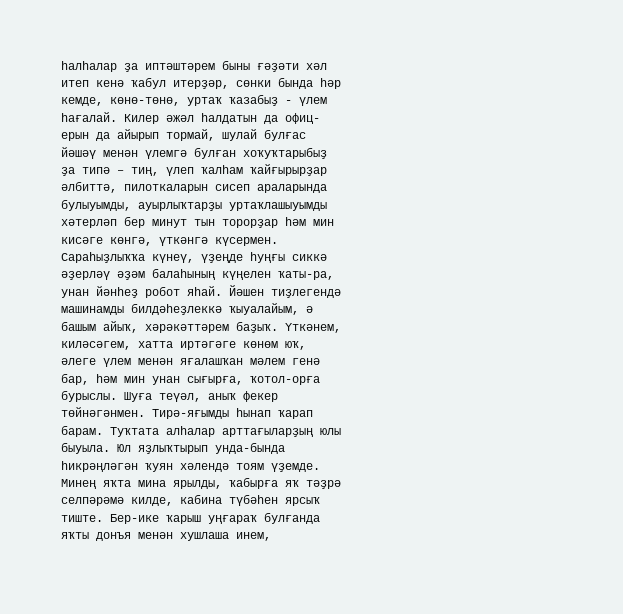һалһалар ҙа иптәштәрем быны ғәҙәти хәл итеп кенә ҡабул итерҙәр, сөнки бында һәр кемде, көнө-төнө, уртаҡ ҡазабыҙ - үлем һағалай. Килер әжәл һалдатын да офиц-ерын да айырып тормай, шулай булғас йәшәү менән үлемгә булған хоҡуҡтарыбыҙ ҙа типә – тиң, үлеп ҡалһам ҡайғырырҙар әлбиттә, пилоткаларын сисеп араларында булыуымды, ауырлыҡтарҙы уртаҡлашыуымды хәтерләп бер минут тын торорҙар һәм мин кисәге көнгә, үткәнгә күсермен. Сараһыҙлыҡҡа күнеү, үҙеңде һуңғы сиккә әҙерләү әҙәм балаһының күңелен ҡаты-ра, унан йәнһеҙ робот яһай. Йәшен тиҙлегендә машинамды билдәһеҙлеккә ҡыуалайым, ә башым айыҡ, хәрәкәттәрем баҙыҡ. Үткәнем, киләсәгем, хатта иртәгәге көнөм юҡ, әлеге үлем менән яғалашҡан мәлем генә бар, һәм мин унан сығырға, ҡотол-орға бурыслы. Шуға теүәл, аныҡ фекер төйнәгәнмен. Тирә-яғымды һынап ҡарап барам. Туҡтата алһалар арттағыларҙың юлы быуыла. Юл яҙлыҡтырып унда-бында һикрәңләгән ҡуян хәлендә тоям үҙемде. Минең яҡта мина ярылды, ҡабырға яҡ тәҙрә селпәрәмә килде, кабина түбәһен ярсыҡ тиште. Бер-ике ҡарыш уңғараҡ булғанда яҡты донъя менән хушлаша инем,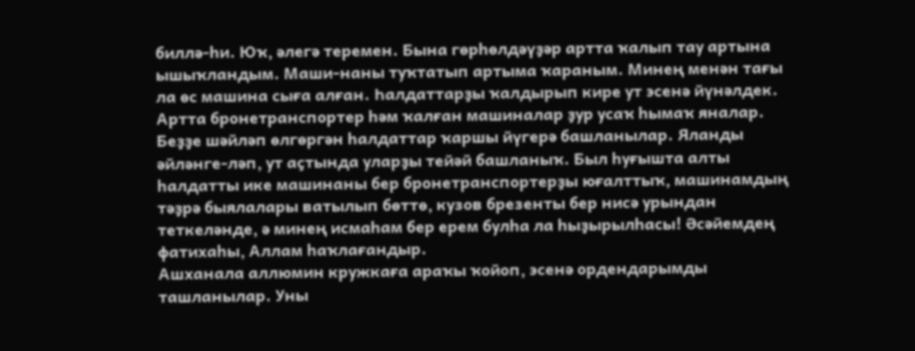биллә-һи. Юҡ, әлегә теремен. Бына гөрһөлдәүҙәр артта ҡалып тау артына ышыҡландым. Маши-наны туҡтатып артыма ҡараным. Минең менән тағы ла өс машина сыға алған. Һалдаттарҙы ҡалдырып кире ут эсенә йүнәлдек. Артта бронетранспортер һәм ҡалған машиналар ҙур усаҡ һымаҡ яналар. Беҙҙе шәйләп өлгөргән һалдаттар ҡаршы йүгерә башланылар. Яланды әйләнге-ләп, ут аҫтында уларҙы тейәй башланыҡ. Был һуғышта алты һалдатты ике машинаны бер бронетранспортерҙы юғалттыҡ, машинамдың тәҙрә быялалары ватылып бөттө, кузов брезенты бер нисә урындан теткеләнде, ә минең исмаһам бер ерем булһа ла һыҙырылһасы! Әсәйемдең фатихаһы, Аллам һаҡлағандыр.
Ашханала аллюмин кружкаға араҡы ҡойоп, эсенә ордендарымды ташланылар. Уны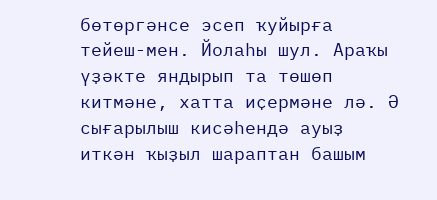бөтөргәнсе эсеп ҡуйырға тейеш-мен. Йолаһы шул. Араҡы үҙәкте яндырып та төшөп китмәне, хатта иҫермәне лә. Ә сығарылыш кисәһендә ауыҙ иткән ҡыҙыл шараптан башым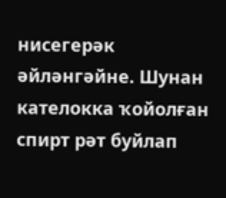нисегерәк әйләнгәйне. Шунан кателокка ҡойолған спирт рәт буйлап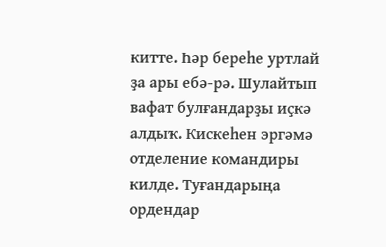китте. Һәр береһе уртлай ҙа ары ебә-рә. Шулайтып вафат булғандарҙы иҫкә алдыҡ. Кискеһен эргәмә отделение командиры килде. Туғандарыңа ордендар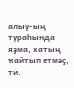алыу-ың тураһында яҙма, хатың ҡайтып етмәҫ, ти.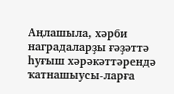Аңлашыла, хәрби наградаларҙы ғәҙәттә һуғыш хәрәкәттәрендә ҡатнашыусы-ларға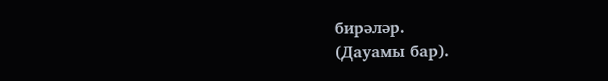бирәләр.
(Дауамы бар).